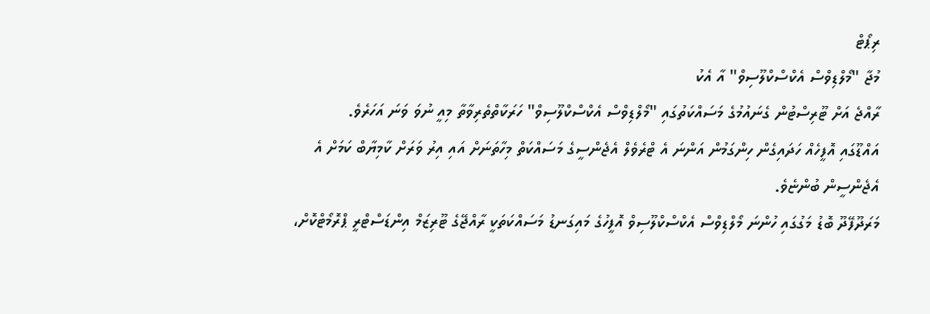ރިޕޯޓް
މުޖާ "މޯލްޑިވްސް އެކްސްކްލޫސިވް" އާ އެކު
ރާއްޖެ އަށް ޓޫރިސްޓުން ގެނައުމުގެ މަސައްކަތުގައި "މޯލްޑިވްސް އެކްސްކްލޫސިވް" ހަރަކާތްތެރިވާތާ މިއީ ނުވަ ވަނަ އަހަރެވެ.
އައްޑޫގައި އޮފީހެއް ހަދައިގެން ހިންގަމުން އަންނަ އެ ޓްރެވެލް އެޖެންސީގެ މަސައްކަތް މިހާތަނަށް އައި އިރު ވަރަށް ކާމިޔާބް ކަމަށް އެ އެޖެންސީން ބުންޏެވެ.
މަރަދޫފޭދޫ ބޮޑު މަގުގައި ހުންނަ މޯލްޑިވްސް އެކްސްކްލޫސިވް އޮފީހުގެ މައިގަނޑު މަސައްކަތަކީ ރާއްޖޭގެ ޓޫރިޒަމް އިންޑަސްޓްރީ ޕްރޮމޯޓްކޮށް،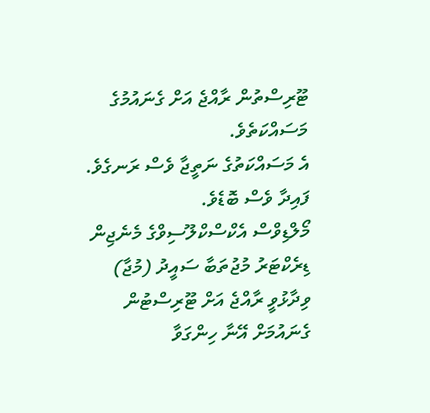ޓޫރިސްތުން ރާއްޖެ އަށް ގެނައުމުގެ މަސައްކަތެވެ.
އެ މަސައްކަތުގެ ނަތީޖާ ވެސް ރަނގެވެ. ފައިދާ ވެސް ބޮޑެވެ.
މޯލްޑިވްސް އެކްސްކްލޫސިވްގެ މެނެޖިން ޑިރެކްޓަރު މުޖުތަބާ ސައީދު (މުޖާ) ވިދާޅުވީ ރާއްޖެ އަށް ޓޫރިސްޓުން ގެނައުމަށް އޭނާ ހިންގަވާ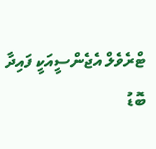ޓްރެވެލް އެޖެންސީއަކީ ފައިދާ ބޮޑު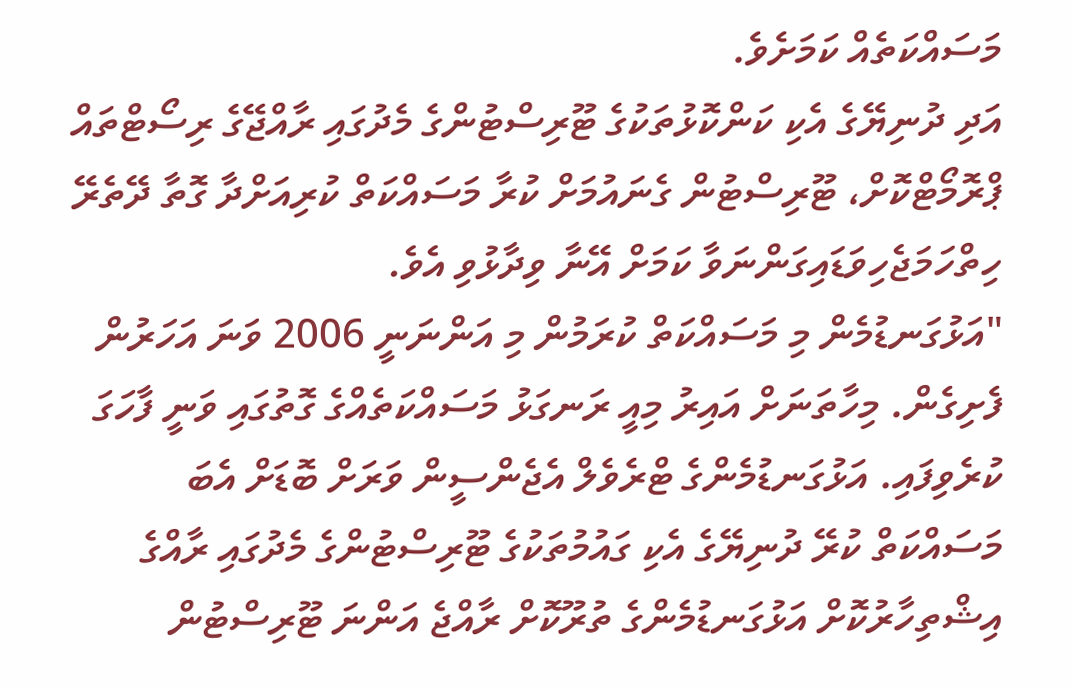މަސައްކަތެއް ކަމަށެވެ.
އަދި ދުނިޔޭގެ އެކި ކަންކޮޅުތަކުގެ ޓޫރިސްޓުންގެ މެދުގައި ރާއްޖޭގެ ރިސޯޓްތައް ޕްރޮމޯޓްކޮށް، ޓޫރިސްޓުން ގެނައުމަށް ކުރާ މަސައްކަތް ކުރިއަށްދާ ގޮތާ ދޭތެރޭ ހިތްހަމަޖެހިވަޑައިގަންނަވާ ކަމަށް އޭނާ ވިދާޅުވި އެވެ.
"އަޅުގަނޑުމެން މި މަސައްކަތް ކުރަމުން މި އަންނަނީ 2006 ވަނަ އަހަރުން ފެށިގެން. މިހާތަނަށް އައިރު މިއީ ރަނގަޅު މަސައްކަތެއްގެ ގޮތުގައި ވަނީ ފާހަގަ ކުރެވިފައި. އަޅުގަނޑުމެންގެ ޓްރެވެލް އެޖެންސީން ވަރަށް ބޮޑަށް އެބަ މަސައްކަތް ކުރޭ ދުނިޔޭގެ އެކި ގައުމުތަކުގެ ޓޫރިސްޓުންގެ މެދުގައި ރާއްގެ އިޝްތިހާރުކޮށް އަޅުގަނޑުމެންގެ ތުރޫކޮށް ރާއްޖެ އަންނަ ޓޫރިސްޓުން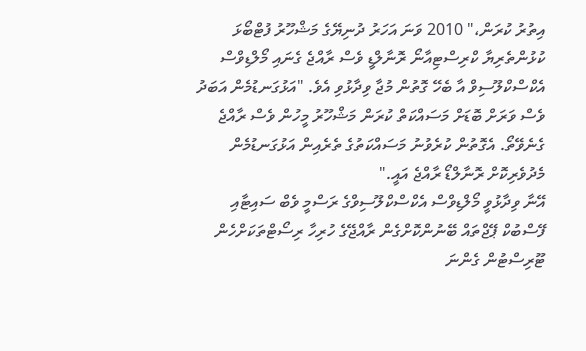އިތުރު ކުރަން،" 2010 ވަނަ އަހަރު ދުނިޔޭގެ މަޝްހޫރު ފުޓްބޯޅަ ކުޅުންތެރިޔާ ކްރިސްޓިއާނޯ ރޮނާލްޑީ ވެސް ރާއްޖެ ގެނައި މޯލްޑިވްސް އެކްސްކްލޫސިވް އާ ބެހޭ ގޮތުން މުޖާ ވިދާޅުވި އެވެ. "އަޅުގަނޑުމެން އަބަދު ވެސް ވަރަށް ބޮޑަށް މަސައްކަތް ކުރަން މަޝްހޫރު މީހުން ވެސް ރާއްޖެ ގެނެވޭތޯ. އެގޮތުން ކުރެވުނު މަސައްކަތުގެ ތެރެއިން އަޅުގަނޑުމެން މެދުވެރިކޮށް ރޮނާލްޑޯ ރާއްޖެ އައީ."
އޭނާ ވިދާޅުވީ މޯލްޑިވްސް އެކްސްކްލޫސިވްގެ ރަސްމީ ވެބް ސައިޓާއި ފޭސްބުކް ޕޭޖްތައް ބޭނުންކޮށްގެން ރާއްޖޭގެ ހުރިހާ ރިސޯޓްތަކަށްހެން ޓޫރިސްޓުން ގެންނަ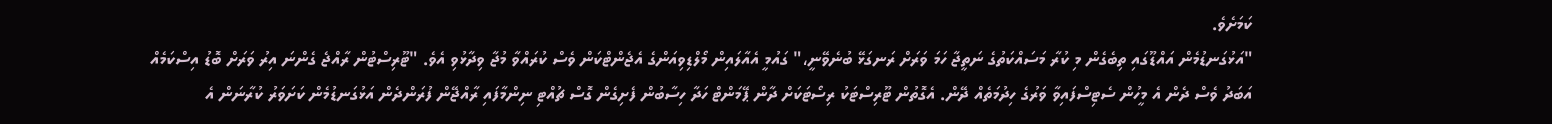ކަމަށެވެ.
"އަޅުގަނޑުމެން އައްޑޫގައި ތިބެގެން މި ކުރާ މަސައްކަތުގެ ނަތީޖާ ހަމަ ވަރަށް ރަނގަޅޭ ބުނެވޭނީ،" ގައުމީ އެއާލައިން މޯލްޑިވިއަންގެ އެޖެންޓްކަން ވެސް ކުރައްވާ މުޖާ ވިދާޅުވި އެވެ. "ޓޫރިސްޓުން ރާއްޖެ ގެންނަ އިރު ވަރަށް ބޮޑު އިސްކަމެއް އަބަދު ވެސް ދެން އެ މީހުން ސެޓިސްފައިވާ ވަރުގެ ހިދުމަތެއް ދޭން. އެގޮތުން ޓޫރިސްޓަކު ރިސޯޓަކަށް ދާން ޕޭމަންޓް ހަދާ ހިސާބުން ފެށިގެން ގޮސް ޗުއްޓި ނިންމާފައި ރާއްޖޭން ފުރަންދެން އަޅުގަނޑުމެން ކަށަވަރު ކުރާނަން އެ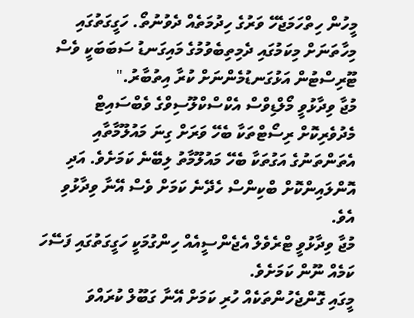މީހުން ހިތްހަމަޖެހޭ ވަރުގެ ހިދުމަތެއް ދެވުނުތޯ. ހަގީގަތުގައި މިހާތަނަށް މިކަމުގައި ދެމިތިބެވުމުގެ މައިގަނޑު ސަބަބަކީ ވެސް ޓޫރިސްޓުން އަޅުގަނޑުމެންނަށް ކުރާ އިތުބާރު."
މުޖާ ވިދާޅުވީ މޯލްޑިވްސް އެކްސްކްލޫސިވްގެ ވެބްސައިޓް މެދުވެރިކޮށް ރިސޯޓްތަކާ ބެހޭ ވަރަށް ގިނަ މައުލޫމާތާއި އެތަންތަނުގެ އަގުތަކާ ބެހޭ މައުލޫމާތު ލިބޭނެ ކަމަށެވެ. އަދި އޮންލައިންކޮށް ބްކިންސް ހެދޭނެ ކަމަށް ވެސް އޭނާ ވިދާޅުވި އެވެ.
މުޖާ ވިދާޅުވީ ޓްރެވެލް އެޖެންސީއެއް ހިންގުމަކީ ހަގީގަތުގައި ފަސޭހަ ކަމެއް ނޫން ކަމަށެވެ.
މީގައި ގޮންޖެހުންތަކެއް ހުރި ކަމަށް އޭނާ ގަބޫލް ކުރައްވަ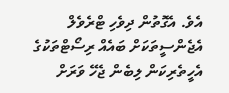އެވެ. އެގޮތުން ދިވެހި ޓްރެވެލް އެޖެންސީތަކަށް ބައެއް ރިސޯޓްތަކުގެ އެހީތެރިކަން ލިބެން ޖެހޭ ވަރަށް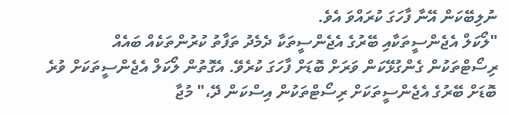ނުލިބޭކަން އޭނާ ފާހަގަ ކުރައްވަ އެވެ.
"ލޯކަލް އެޖެންސީތަކާއި ބޭރުގެ އެޖެންސީތަކާ ދެމެދު ތަފާތު ކުރުންތަކެއް ބައެއް ރިސޯޓްތަކުން ގެންގުޅޭކަން ވަރަށް ބޮޑަށް ފާހަގަ ކުރެވޭ. އެގޮތުން ލޯކަލް އެޖެންސީތަކަށް ވުރެ ބޮޑަށް ބޭރުގެ އެޖެންސީތަކަށް ރިސޯޓްތަކުން އިސްކަން ދޭ،" މުޖާ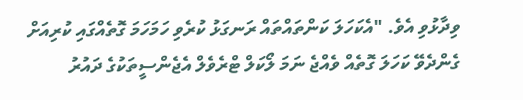ވިދާޅުވި އެވެ. "އެކަހަލަ ކަންތައްތައް ރަނގަޅު ކުރެވި ހަމަހަމަ ގޮތެއްގައި ކުރިއަށް ގެންދެވޭ ކަހަލަ ގޮތެއް ވެއްޖެ ނަމަ ލޯކަލް ޓްރެވެލް އެޖެންސީތަކުގެ ދައުރު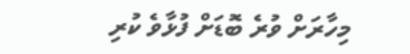މިހާރަށް ވުރެ ބޮޑަށް ފުޅާވެ ކުރި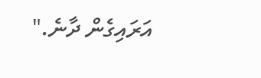އަރައިގެން ދާނެ."